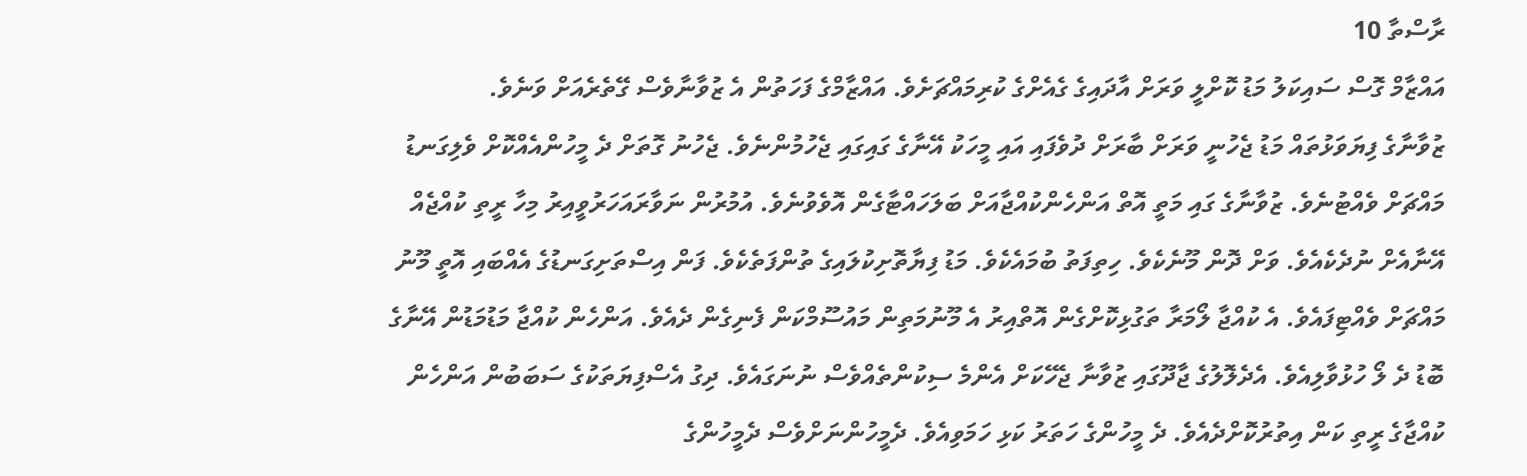ރާސްތާ 10
އައްޒާމް ގޮސް ސައިކަލު މަޑު ކޮށްލީ ވަރަށް އާދައިގެ ގެއެށްގެ ކުރިމައްޗަށެވެ. އައްޒާމްގެ ފަހަތުން އެ ޒުވާނާވެސް ގޭތެރެއަށް ވަނެވެ.
ޒުވާނާގެ ފިޔަވަޅުތައް މަޑު ޖެހުނީ ވަރަށް ބާރަށް ދުވެފައި އައި މީހަކު އޭނާގެ ގައިގައި ޖެހުމުންނެވެ. ޖެހުނު ގޮތަށް ދެ މީހުންއެއްކޮށް ވެލިގަނޑު މައްޗަށް ވެއްޓުނެވެ. ޒުވާނާގެ ގައި މަތީ އޮތް އަންހެންކުއްޖާއަށް ބަލަހައްޓާގެން އޮވެވުނެވެ. އުމުރުން ނަވާރައަހަރުވީއިރު މިހާ ރީތި ކުއްޖެއް އޭނާއެށް ނުދެކެއެވެ. ވަށް ދޮން މޫނެކެވެ. ހިތިފަތު ބުމައެކެވެ. މަޑު ފިޔާތޮށިކުލައިގެ ތުންފަތެކެވެ. ފަން އިސްތަށިގަނޑުގެ އެއްބައި އޮތީ މޫނު މައްޗަށް ވެއްޓިފައެވެ. އެ ކުއްޖާ ލޯމަރާ ތަގުޅިކޮށްގެން އޮތްއިރު އެ މޫނުމަތިން މައުސޫމްކަން ފެނިގެން ދެއެވެ. އަންހެން ކުއްޖާ މަޑުމަޑުން އޭނާގެ ބޮޑު ދެ ލޯ ހުޅުވާލިއެވެ. އެދެލޮލުގެ ޖާދޫގައި ޒުވާނާ ޖެހޭކަށް އެންމެ ސިކުންތެއްވެސް ނުނަގައެވެ. ދިގު އެސްފިޔަތަކުގެ ސަބަބުން އަންހެން ކުއްޖާގެ ރީތި ކަން އިތުރުކޮށްދެއެވެ. ދެ މީހުންގެ ހަތަރު ކަޅި ހަމަވިއެވެ. ދެމީހުންނަށްވެސް ދެމީހުންގެ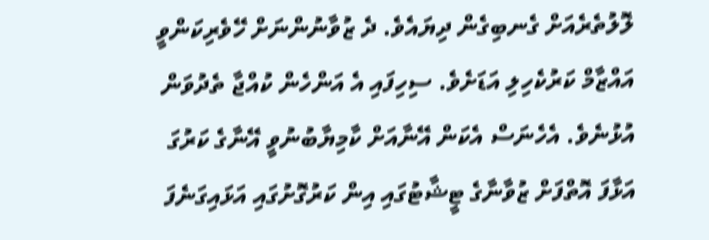ލޮލުތެރެއަށް ގެނބިގެން ދިޔައެވެ. ދެ ޒުވާނުންނަށް ހޭވެރިކަންވީ އައްޒާމް ކަރުކެހިލި އަޑަށެވެ. ސިހިފައި އެ އަންހެން ކުއްޖާ ތެދުވަން އުޅުނެވެ. އެހެނަސް އެކަން އޭނާއަށް ކާމިޔާބުނުވީ އޭނާގެ ކަރުގަ އަޅާފަ އޮތްފަށް ޒުވާނާގެ ޓީޝާޓުގައި އިން ކަރުގޮށުގައި އަޅައިގަނެފަ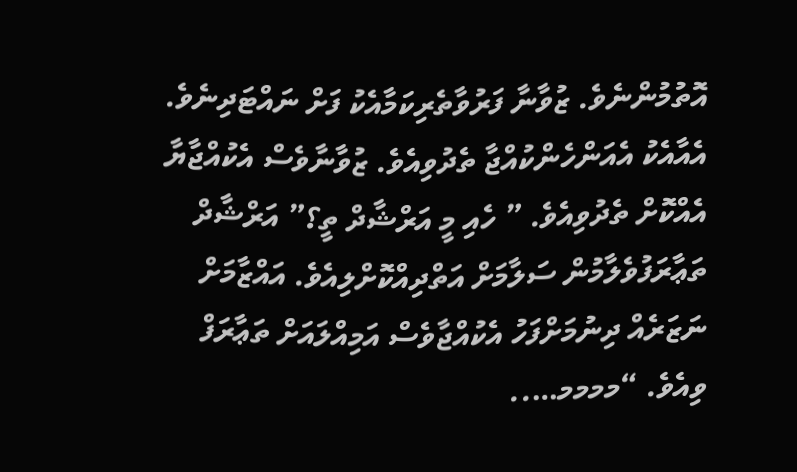އޮތުމުންނެވެ. ޒުވާނާ ފަރުވާތެރިކަމާއެކު ފަށް ނައްޓަދިނެވެ. އެއާއެކު އެއަންހެންކުއްޖާ ތެދުވިއެވެ. ޒުވާނާވެސް އެކުއްޖާޔާ އެއްކޮށް ތެދުވިއެވެ. ” ހެއި މީ އަރްޝާދް ތީ؟” އަރްޝާދް ތަޢާރަފުވެލާމުން ސަލާމަށް އަތްދިއްކޮށްލިއެވެ. އައްޒާމަށް ނަޒަރެއް ދިނުމަށްފަހު އެކުއްޖާވެސް އަމިއްލައަށް ތަޢާރަފް ވިއެވެ. “މމމމ…..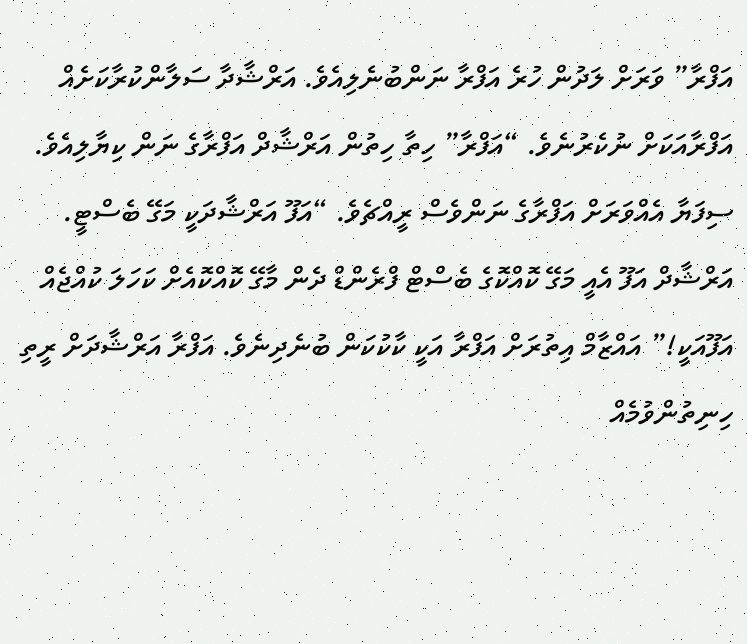އަފްރާ” ވަރަށް ލަދުން ހުރެ އަފްރާ ނަންބުނެލިއެވެ. އަރްޝާދާ ސަލާންކުރާކަށެއް އަފްރާއަކަށް ނުކެރުނެވެ. “އަފްރާ” ހިތާ ހިތުން އަރްޝާދް އަފްރާގެ ނަން ކިޔާލިއެވެ. ސިފަޔާ އެއްވަރަށް އަފްރާގެ ނަންވެސް ރީއްޗެވެ. “އަފޫ އަރްޝާދަކީ މަގޭ ބެސްޓީ. އަރްޝާދް އަފޫ އެއީ މަގޭ ކޮއްކޮގެ ބެސްޓް ފްރެންޑް ދެން މާގޭ ކޮއްކޮއެށް ކަހަލަ ކުއްޖެއް އަފޫއަކީ!” އައްޒާމް އިތުރަށް އަފްރާ އަކީ ކާކުކަން ބުނެދިނެވެ. އަފްރާ އަރްޝާދަށް ރީތި ހިނިތުންވުމެއް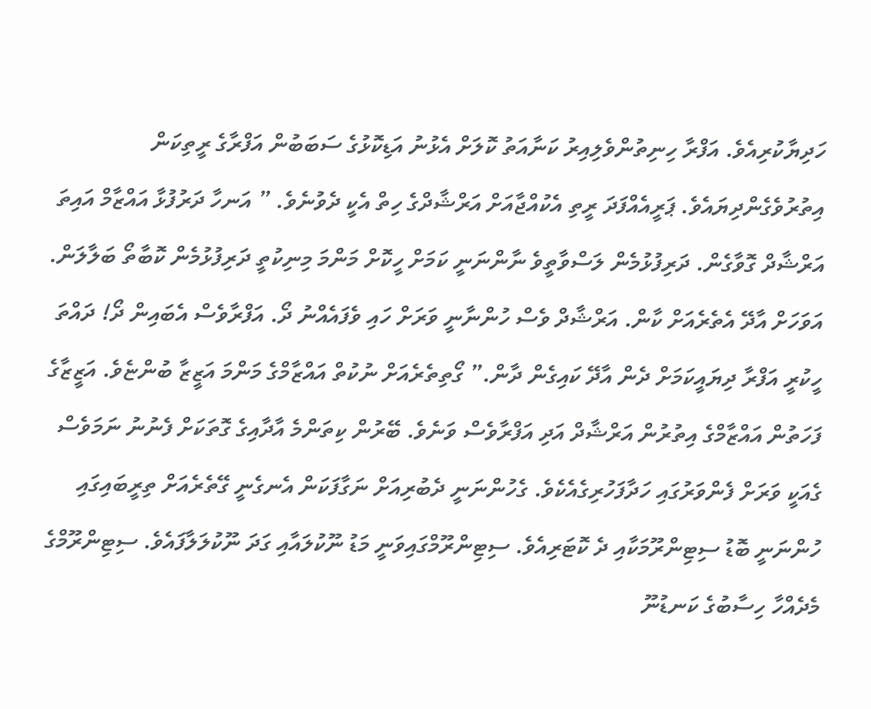ހަދިޔާކުރިއެވެ. އަފްރާ ހިނިތުންވެލިއިރު ކަނާއަތު ކޮލަށް އެޅުނު އަޑިކޮޅުގެ ސަބަބުން އަފްރާގެ ރީތިކަން އިތުރުވެގެންދިޔައެވެ. ޕަރީއެއްފަދަ ރީތި އެކުއްޖާއަށް އަރްޝާދްގެ ހިތް އެކީ ދެވުނެވެ. ” އަނހާ ދަރުފުޅާ އައްޒާމް އައިތަ އަރްޝާދް ގޮވާގެން. ދަރިފުޅުމެން ލަސްވާތީވެ ނާންނަނީ ކަމަށް ހީކޮށް މަންމަ މިނިކުތީ ދަރިފުޅުމެން ކޮބާތޯ ބަލާލަން. އަވަހަށް އާދޭ އެތެރެއަށް ކާން. އަރްޝާދް ވެސް ހުންނާނީ ވަރަށް ހައި ވެފައެއްނު ދޯ. އަފްރާވެސް އެބައިން ދޯ! ދައްތަ ހީކުރީ އަފްރާ ދިޔައީކަމަށް ދެން އާދޭ ކައިގެން ދާން.” ގޯތިތެރެއަށް ނުކުތް އައްޒާމްގެ މަންމަ އަޒީޒާ ބުންޏެވެ. އަޒީޒާގެ ފަހަތުން އައްޒާމްގެ އިތުރުން އަރްޝާދް އަދި އަފްރާވެސް ވަނެވެ. ބޭރުން ކިތަންމެ އާދާއިގެ ގޮތަކަށް ފެނުނު ނަމަވެސް ގެއަކީ ވަރަށް ފެންވަރުގައި ހަދާފަހުރިގެއެކެވެ. ގެހުންނަނީ ދެބުރިއަށް ނަގާފަކަން އެނގެނީ ގޭތެރެއަށް ތިރީބައިގައި ހުންނަނީ ބޮޑު ސިޓިންރޫމަކާއި ދެ ކޮޓަރިއެވެ. ސިޓިންރޫމްގައިވަނީ މަޑު ނޫކުލައާއި ގަދަ ނޫކުލަލާފައެވެ. ސިޓިންރޫމްގެ މެދެއްހާ ހިސާބުގެ ކަނޑުނޫ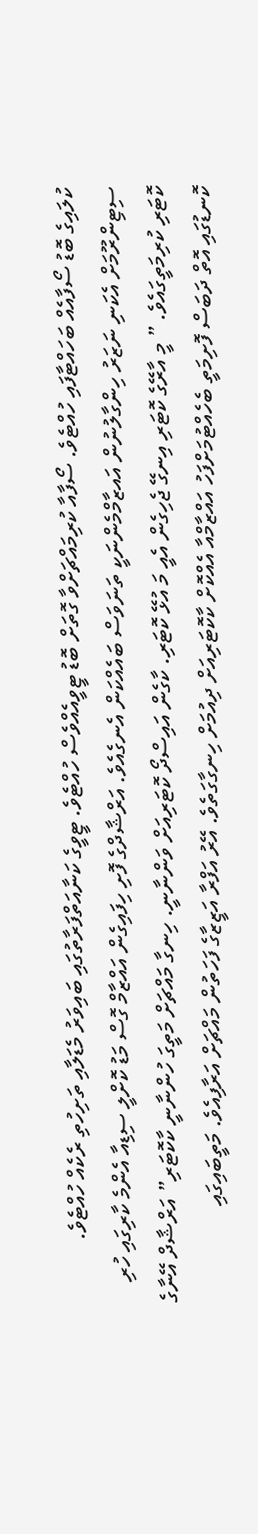ކުލައިގެ ބޮޑު ސޯފާއެއް ބަހައްޓާފައި ހުއްޓެވެ. ސޯފާއާ ކުރިމައްޗަށްވާ ގޮތަށް ބޮޑު ޓީވީއެއްވެސް ހުއްޓެވެ. ޓީވީގެ ކަނާއަތްފަރާތުގައި ބައިވަރު މެޑަލާއި ތަށިހުތި ރެކެއް ހުއްޓެވެ. ސިޓިންރޫމަށް އެކަނި ނަޒަރު ހިންގާލުނުން އައޒާމްމެންނަކީ ތަނަވަސް ބައެއްކަން އެނގެއެވެ. އަރްޝާދްގެ ފޮށި ހިފައިގެން އައްޒާމް ގޮސް މަޑު ކޮށްލީ ސިޑިއާ އެންމެ ކާރިގައި ހުރި ކޮޓަރި ކުރިމަތީގައެވެ. ” މީ އާރޭގެ ކޮޓަރި އިނގޭ ޖެހިގެން އެއީ މަ އުޅޭ ކޮޓަރި. ކާގެން އައިސްދޯ ކޮޓަރިއަށް ވަންނާނީ. ހިނގާ މައްޗަށް މަތީގަ ހުންނާނީ ކާކޮޓަރި” އަރްޝާދް އޭނާގެ ކޮނޑުގައި އޮތް ދަބަސް ފޮށިމަތީ ބެހެއްޓުމަށްފަހު އައްޒާމްއާ އެއްކޮށް ކާކޮޓަރިއަށް ދިއުމަށް ހިނގާގަތެވެ. އޭރު އަފްރާ އަޒީޒާގެ ފަހަތުން މައްޗަށް އަރާފިއެވެ. މަތީބައިގައި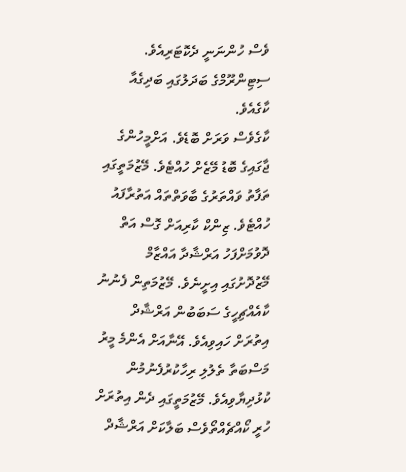ވެސް ހުންނަނީ ދެކޮޓަރިއެވެ. ސިޓިންރޫމްގެ ބަދަލުގައި ބަދިގެއާ ކާގެއެވެ.
ކާގެވެސް ވަރަށް ބޮޑެވެ. އަށްމީހުންގެ ޖާގައިގެ ބޮޑު މޭޒެށް ހުއްޓެވެ. މޭޒުމަތީގައި ތަފާތު ވައްތަރުގެ ބާވަތްތައް އަތުރާފައު ހުއްޓެވެ. ޒިންކް ކާރިއަށް ގޮސް އަތް ދޮވުމަށްފަހު އަރްޝާދާ އައްޒާމް މޭޒުދޮށުގައި އިށީނެވެ. މޭޒުމަތިން ފެނުނު ކާއެއްޗިހީގެ ސަބަބުން އަރްޝާދް އިތުރަށް ހައިވިއެވެ. އޭނާއަށް އެންމެ މީރު މަސްބަތާ ތެލުލި ރިހާކުރުފެނުމުން ކުޅުދިޔާވިއެވެ. މޭޒުމަތީގައި ދެން އިތުރަށް ހުރީ ކޯއްޗެއްތޯވެސް ބަލާކަށް އަރްޝާދް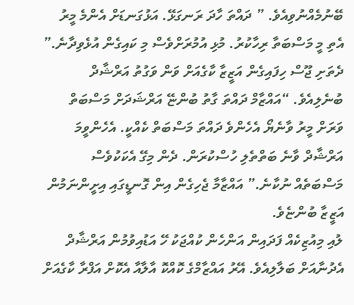ބޭނުމެއްނުވިއެވެ. ” ދައްތަ ހާދަ ރަނގަޅޭ. އަޅުގަނޑަށް އެންމެ މީރު އެތި މީ މަސްބަތާ ރިހާކުރު. މުޅި އުމުރަށްވެސް މި ކައިގެން އުޅެވިދާނެ.” ދެތަށި ޖޫސް ހިފައިގެން އަޒީޒާ ކާގެއަށް ވަން ވަގުތު އަރްޝާދް ބުނެލިއެވެ. “އައްޒާމް ދައްތަ ގާތު ބުންޏޭ އަރްޝަދަށް މަސްބަތް ވަރަށް މީރު ވާނެޔޯ އެހެންވެ ދައްތަ މަސްބަތް ކެއްކީ. އެހެންވީމަ އަރްޝާދް ވާނެ ބަތްތެލި ހުސްކުރަން. ދެން މިގޭ އެކަކުވެސް މަސްބަތެއް ނުކާނެ.” އައްޒާމާ ޖެހިގެން އިން ގޮނޑީގައި އިށީންނަމުން އަޒީޒާ ބުންޏެވެ.
ލުއި މިއުޒިކެއް ފަދައިން އަންހެން ކުއްޖަކު ހޭ އަޑުއިވުމުން އަރްޝާދް އެދުނާއަށް ބަލާލިއެވެ. އޭރު އައްޒާމްގެ ކޮއްކޮ އާލާއާ އެކޮށް އަފްރާ ކާގެއަށް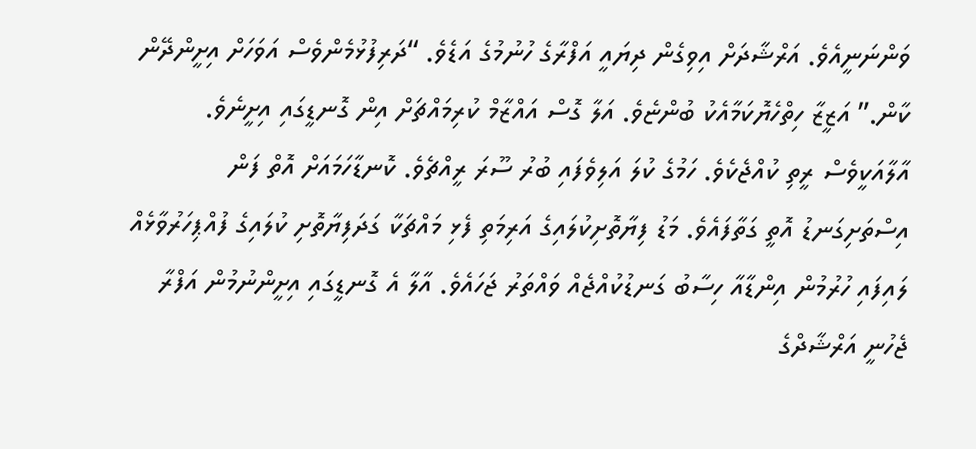ވަންނަނީއެވެ. އަރްޝާދަށް އިވިގެން ދިޔައީ އަފްރާގެ ހުނުމުގެ އަޑެވެ. “ދަރިފުޅުމެންވެސް އަވަހަށް އިށީންދޭން ކާން.” އަޒީޒާ ހިތްހެޔޮކަމާއެކު ބުންޏެވެ. އަލާ ގޮސް އައްޒާމް ކުރިމައްޗަށް އިން ގޮނޑީގައި އިށީނެވެ. އާލާއަކީވެސް ރީތި ކުއްޖެކެވެ. ހަމުގެ ކުލަ އަލިވެފައި ބުރު ސޫރަ ރީއްޗެވެ. ކޮނޑާހަމައަށް އޮތް ފަން އިސްތަށިގަނޑު އޮތީ ގަތާފައެވެ. މަޑު ފިޔާތޮށިކުލައިގެ އަރިމަތި ފެޅި މައްޗަކާ ގަދަފިޔާތޮށި ކުލައިގެ ފުއްޕިހަރުވާޅެއް ލައިފައި ހުރުމުން އިންޑާއާ ހިސާބު ގަނޑުކުއްޖެއް ވައްތަރު ޖަހައެވެ. އާލާ އެ ގޮނޑީގައި އިށީންނުމުން އަފްރާ ޖެހުނީ އަރްޝާދްގެ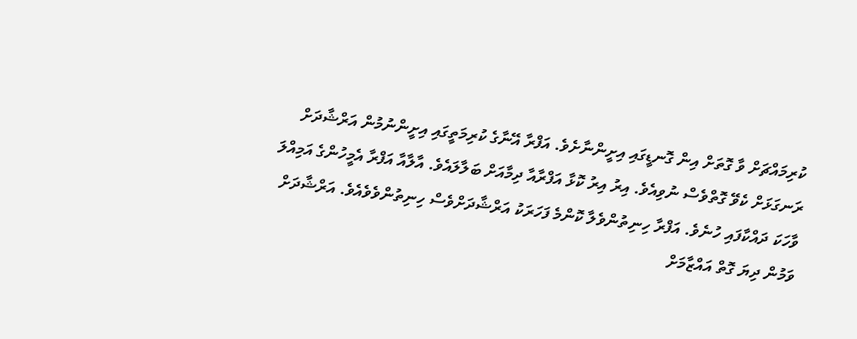ކުރިމައްޗަށް ވާ ގޮތަށް އިން ގޮނޑީގައި އިށީންނާށެވެ. އަފްރާ އޭނާގެ ކުރިމަތީގައި އިށީންނުމުން އަރްޝާދަށް ރަނގަޅަށް ކެވޭ ގޮތްވެސް ނުވިއެވެ. އިރު އިރު ކޮޅާ އަފްރާއާ ދިމާއަށް ބަލާލައެވެ. އާލާއާ އަފްރާ އެމީހުންގެ އަމިއްލަ ވާހަކަ ދައްކާފައި ހުނެވެ. އަފްރާ ހިނިތުންވެލާ ކޮންމެ ފަހަރަކު އަރްޝާދަށްވެސް ހިނިތުންވެވެއެވެ. އަރްޝާދަށް ވަމުން ދިޔަ ގޮތް އައްޒާމަށް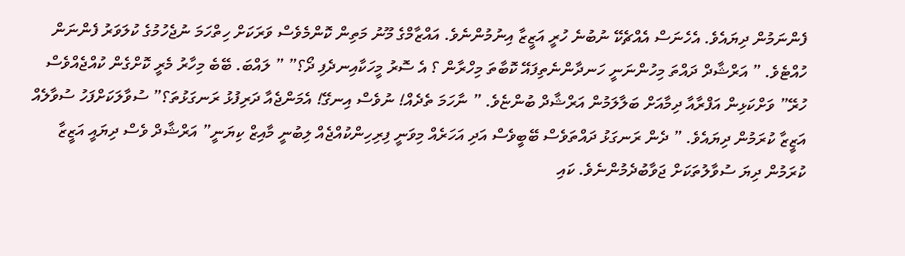ފެންނަމުން ދިޔައެވެ. އެހެނަސް އެއްޗެކޭ ނުބުނެ ހުރީ އަޒީޒާ އިނުމުންނެވެ. އައްޒާމްގެ މޫނު މަތިން ކޮންމެވެސް ވަރަކަށް ހިތްހަމަ ނުޖެހުމުގެ ކުލަވަރު ފެންނަން ހުއްޓެވެ. ” އަރްޝާދް ދައްތަ މިހުންނަނީ ހަނދާންނެތިފައޭ ކޮބާތަ މިހްރާން ؟ އެ ސޮރު މީހަކާއިނދެފި ދޯ؟” ” ލައްބަ. ބޭބެ މިހާރު މެރީ ކޮށްގެން ކުއްޖެއްވެސް ހުރޭ” ވަށްކަޅިން އަފްރާއާ ދިމާއަށް ބަލާލަމުން އަރްޝާދް ބުންޏެވެ. ” ނާހަމަ ތެދެއް! ނުވެސް އިނގޭ! އެމަންޖެއާ ދަރިފުޅު ރަނގަޅުތަ؟” ސުވާލަކަށްފަހު ސުވާލެއް އަޒީޒާ ކުރަމުން ދިޔައެވެ. ” ދެން ރަނގަޅު ދައްތަވެސް ބޭބީވެސް އަދި އަހަރެއް މިވަނީ ފިރިހިންކުއްޖެއް ލިބުނީ މާއިޒް ކިޔަނީ” އަރްޝާދް ވެސް ދިޔައީ އަޒީޒާ ކުރަމުން ދިޔަ ސުވާލުތަކަށް ޖަވާބުދެމުންނެވެ. ކައި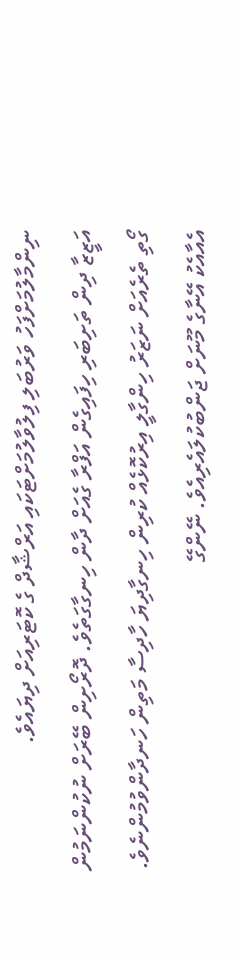ނިންމާލުމަށްފަހު ވަރުބަލި ފިލުވާލުމަށްޓަކައި އަރްޝާދް ގެ ކޮޓަރިއަށް ދިޔައެވެ.
އަޒީޒާ ދިން ތަށިބަރި ހިފައިގެން އަފްރާ ގެއަށް ދާން ހިނގާގަތެވެ. ދޮރޯށިން ބޭރަށް ނުކުންނަމުން ގޯތި ތެރެއަށް ނަޒަރު ހިންގާލީ އިރުކޮޅެއް ކުރިން ހިނގާދިޔަ ހާދިސާ މަތިން ހަނދާންވުމުންނެވެ. އެއާއެކު އޭނާގެ މޫނަށް ޖަންބުކުލައެރިއެވެ. ނޭންގޭ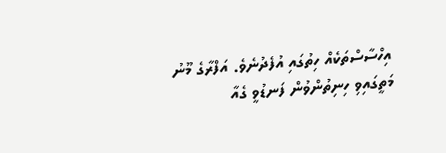އިހްސާސްތަކެއް ހިތުގައި އުފެދުނެވެ. އަފްރާގެ މޫނު މަތީގައިވި ހިނިތުންވުން ފަނޑުވީ ގެއާ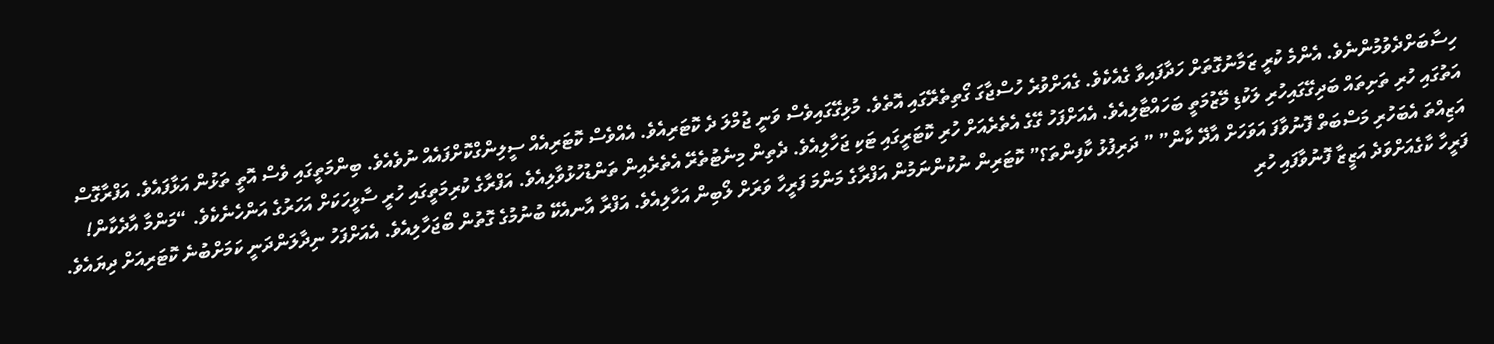ހިސާބަށްދެވުމުންނެވެ. އެންމެ ކުރީ ޒަމާނުގޮތަށް ހަދާފައިވާ ގެއެކެވެ. ގެއަށްވުރެ ހުސްޖާގަ ގޯތިތެރޭގައި އޮތެވެ. މުޅިގޭގައިވެސް ވަނީ ޖުމްލަ ދެ ކޮޓަރިއެވެ. އެއްވެސް ކޮޓަރިއެއް ސީލިންގްކޮށްފައެއް ނުވެއެވެ. ބިންމަތީގައި ވެސް އޮތީ ތަޅުން އަޅާފައެވެ. އަފްރާގޮސް އަތުގައި ހުރި ތަށިތައް ބަދިގޭގައިހުރި ލަކުޑި މޭޒުމަތީ ބަހައްޓާލިއެވެ. އެއަށްފަހު ގޭގެ އެތެރެއަށް ހުރި ކޮޓަރީގައި ޓަކި ޖަހާލިއެވެ. ދެތިން މިނެޓުތެރޭ އެތެރެއިން ތަންޑުހުޅުވާލިއެވެ. އަފްރާގެ ކުރިމަތީގައި ހުރީ ސާޅީހަކަށް އަހަރުގެ އަންހެނެކެވެ. “މަންމާ އާދެކާން! އަޒިއްތަ އެބަހުރި މަސްބަތް ފޮނުވާފަ އަވަހަށް އާދޭ ކާން” ” ދަރިފުޅު ކާފިންތަ؟” ކޮޓަރިން ނުކުންނަމުން އަފްރާގެ މަންމަ ފަރީހާ ވަރަށް ލޯބިން އަހާލިއެވެ. އަފްރާ އާނއެކޭ ބުނުމުގެ ގޮތުން ބޯޖަހާލިއެވެ. އެއަށްފަހު ނިދާލަންދަނީ ކަމަށްބުނެ ކޮޓަރިއަށް ދިޔައެވެ. ފަރީހާ ކާގެއަށްވަދެ އަޒީޒާ ފޮނުވާފައި ހުރި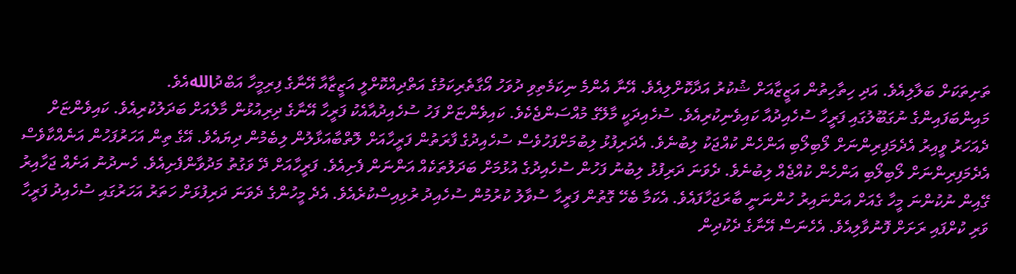ތަށިތަކަށް ބަލާލިއެވެ. އަދި ހިތާހިތުން އަޒީޒާއަށް ޝުކުރު އަދާކޮށްލިއެވެ. އޭނާ އެންމެ ނިކަމެތިވި ދުވަހު އޯގާތެރިކަމުގެ އަތްދިއްކޮށްލީ އަޒީޒާއާ އޭނާގެ ފިރިމީހާ އަބްދުاللهއެވެ.
މައިންބަފައިންގެ ނުގަބޫލުގައި ފަރީހާ ސުހެއިދުއާ ކައިވެނިކުރިއެވެ. ސުހެއިދަކީ މާލޭގެ މުއްސަންޖެކެވެ. ކައިވެންޏަށް ފަހު ސުހެއިދުއާއެކު ފަރީހާ އޭނާގެ ދިރިއުޅުން މާލެއަށް ބަދަލުކުރިއެވެ. ކައިވެންޏަށް ދެއަހަރު ވީއިރު އެދެމަފިރިންނަށް ލޯބިލޯބި އަންހެން ކުއްޖަކު ލިބުނެވެ. އެދަރިފުޅު ލިބުމަށްފަހުވެސް ސުހެއިދުގެ ފާރަތުން ފަރީހާއަށް ލޮތްބާއަޅާލުން ލިބެމުން ދިޔައެވެ. އޭގެ ތިން އަހަރުފަހުން އަނެއްކާވެސް އެދެމަފިރިންނަށް ލޯބިލޯބި އަންހެން ކުއްޖެއް ލިބުނެވެ. ދެވަނަ ދަރިފުޅު ލިބުނު ފަހުން ސުހެއިދުގެ އުޅުމަށް ބަދަލުތަކެއް އަންނަން ފެށިއެވެ. ފަރީހާއަށް ދޭ ވަގުތު މަދުވާންފެށިއެވެ. ހެނދުނު އަށެއް ޖަހާއިރު ގޭއިން ނުކުންނަ މީހާ ގެއަށް އަންނައިރު ހުންނަނީ ބާރަޖަހާފައެވެ. އެކަމާ ބެހޭ ގޮތުން ފަރީހާ ސުވާލު ކުރުމުން ސުހެއިދު ރުޅިއިސްކުރެއެވެ. އެދެ މީހުންގެ ދެވަނަ ދަރިފުޅަށް ހަތަރު އަހަރުގައި ސުހެއިދު ފަރީހާ ވަރި ކުށްފައި ރަށަށް ފޮނުވާލިއެވެ. އެހެނަސް އޭނާގެ ދެކުދިން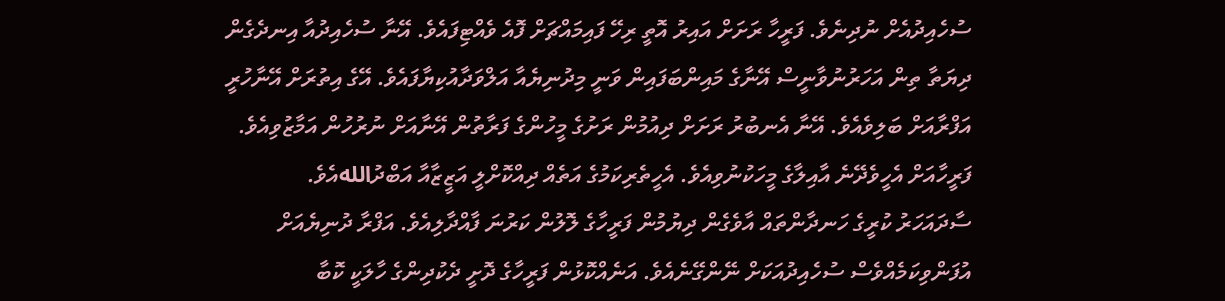ސުހެއިދުއެށް ނުދިނެވެ. ފަރީހާ ރަށަށް އައިރު އޮތީ ރިހޭ ފައިމައްޗަށް ފޮއެ ވެއްޓިފައެވެ. އޭނާ ސުހެއިދުއާ އިނދެގެން ދިޔަތާ ތިން އަހަރުނުވާނީސް އޭނާގެ މައިންބަފައިން ވަނީ މިދުނިޔެއާ އަލްވަދާއުކިޔާފައެވެ. އޭގެ އިތުރަށް އޭނާހުރީ އަފްރާއަށް ބަލިވެއެވެ. އޭނާ އެނބުރު ރަށަށް ދިއުމުން ރަށުގެ މީހުންގެ ފަރާތުން އޭނާއަށް ނުރުހުން އަމާޒުވިއެވެ. ފަރީހާއަށް އެހީވެދޭނެ އާއިލާގެ މީހަކުނުވިއެވެ. އެހީތެރިކަމުގެ އަތެއް ދިއްކޮށްލީ އަޒީޒާއާ އަބްދުاللهއެވެ.
ސާދައަހަރު ކުރީގެ ހަނދާންތައް އާވެގެން ދިޔުމުން ފަރީހާގެ ލޮލުން ކަރުނަ ފާއްދާލިއެވެ. އަފްރާ ދުނިޔެއަށް އުފަންވިކަމެއްވެސް ސުހެއިދުއަކަށް ނޭންގޭނެއެވެ. އަނެއްކޮޅުން ފަރީހާގެ ދޮށީ ދެކުދިންގެ ހާލަކީ ކޮބާ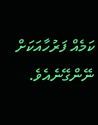ކަމެއް ފަރުހާއަކަށް ނޭންގޭނެއެވެ.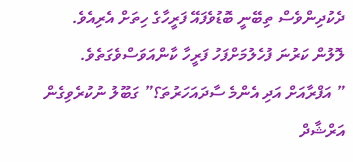ދެކުދިންވެސް ތިބޭނީ ބޮޑުވެފައޭ ފަރީހާގެ ހިތަށް އެރިއެވެ. ލޮލުން ކަރުނަ ފުހެލުމަށްފަހު ފަރީހާ ކާންއަވަސްވެގަތެވެ.
” އަފްރާއަށް އަދި އެންމެ ސާދައަހަރުތަ؟” ގަބޫލު ނުކުރެވިގެން އަރްޝާދް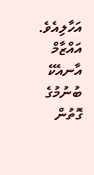އަހާލިއެވެ. އައްޒާމް އާނއެކޭ ބުނުމުގެ ގޮތުން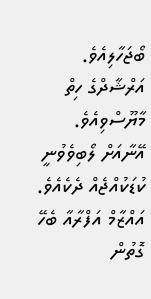ބޯޖަހާލިއެވެ. އަރްޝާދްގެ ހިތް މާޔޫސްވިއެވެ. އޭނާއަށް ލޯބިވެވުނީ ކުޑަކުއްޖެއް ދެކެއެވެ. އައްޒާމް އަފްރާއާ ބެހޭ ގޮތުން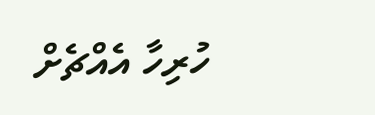ހުރިހާ އެއްޗެށް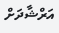އަރްޝާދަށް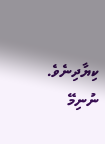ކިޔާދިނެވެ.
ނުނިމޭ